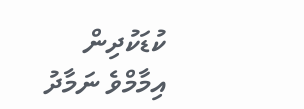ކުޑަކުދިން އިމާމްވެ ނަމާދު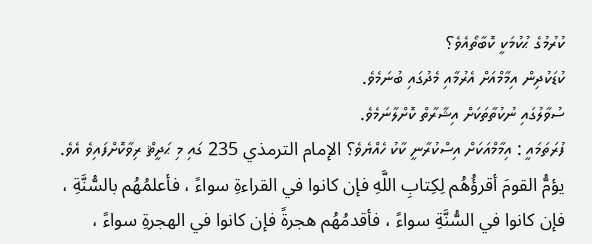ކުރުމުގެ ޙުކުމަކީ ކޮބާތޯއެވެ؟
ކުޑަކުދިން އިމާމްއަށް އެރުމާއި މެދުގައި ބުނަމެވެ.
ސުވާލުގައި ނުކުތާތަކަށް އިޝާރާތް ކޮށްލާނަމެވެ.
ފުރަތަމައީ : އިމާމްއަކަށް އިސްކުރާނީ ކާކު ހެއްޔެވެ؟ الإمام الترمذي 235 ގައި މި ޙަދީޘް ރިވާކޮށްފައިވެ އެވެ. يؤمُّ القومَ أقرؤُهُم لِكِتابِ اللَّهِ فإن كانوا في القراءةِ سواءً ، فأعلمُهُم بالسُّنَّةِ ، فإن كانوا في السُّنَّةِ سواءً ، فأقدمُهُم هجرةً فإن كانوا في الهجرةِ سواءً ،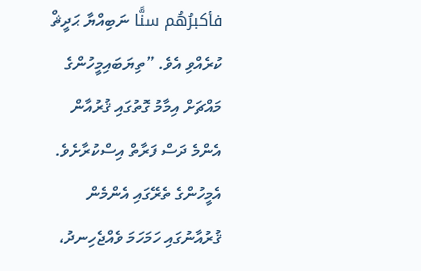فأكبرُهُم سنًّا ނަބިއްޔާ ޙަދީޘް ކުރެއްވި އެވެ. ”ތިޔަބައިމީހުންގެ މައްޗަށް އިމާމު ގޮތުގައި ޤުރުއާން އެންމެ ދަސް ފަރާތް އިސްކުރާށެވެ. އެމީހުންގެ ތެރޭގައި އެންމެން ޤުރުއާނުގައި ހަމަހަމަ ވެއްޖެހިނދު،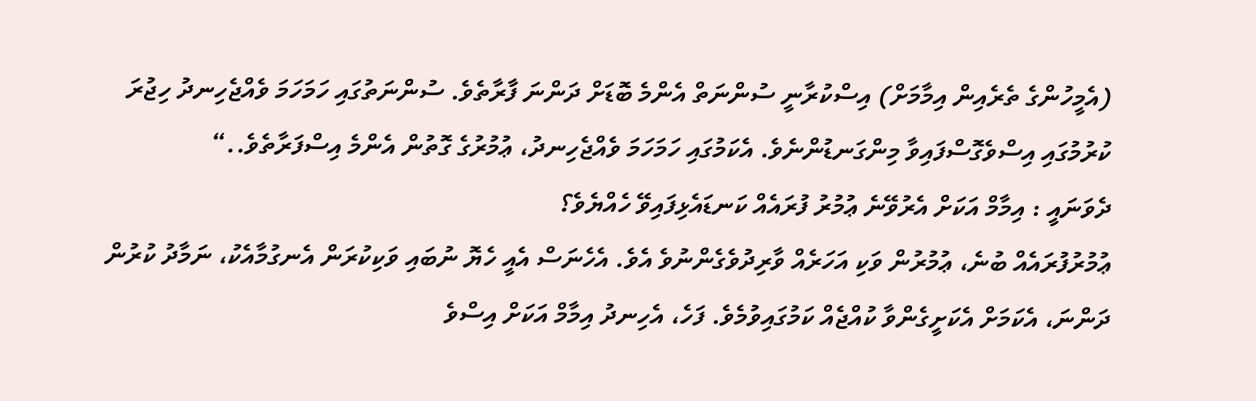(އެމީހުންގެ ތެރެއިން އިމާމަށް) އިސްކުރާނީ ސުންނަތް އެންމެ ބޮޑަށް ދަންނަ ފާރާތެވެ. ސުންނަތުގައި ހަމަހަމަ ވެއްޖެހިނދު ހިޖުރަ ކުރުމުގައި އިސްވެގޮސްފައިވާ މިންގަނޑުންނެވެ. އެކަމުގައި ހަމަހަމަ ވެއްޖެހިނދު، ޢުމުރުގެ ގޮތުން އެންމެ އިސްފަރާތެވެ..“
ދެވަނައީ : އިމާމް އަކަށް އެރުވޭނެ ޢުމުރު ފުރައެއް ކަނޑައެޅިފައިވޭ ހެއްޔެވެ؟
ޢުމުރުފުރައެއް ބުނެ، ޢުމުރުން ވަކި އަހަރެއް ވާރިދުވެގެންނުވެ އެވެ. އެހެނަސް އެއީ ހެޔޮ ނުބައި ވަކިކުރަން އެނގުމާއެކު، ނަމާދު ކުރުން ދަންނަ، އެކަމަށް އެކަށީގެންވާ ކުއްޖެއް ކަމުގައިވުމެވެ. ފަހެ، އެހިނދު އިމާމް އަކަށް އިސްވެ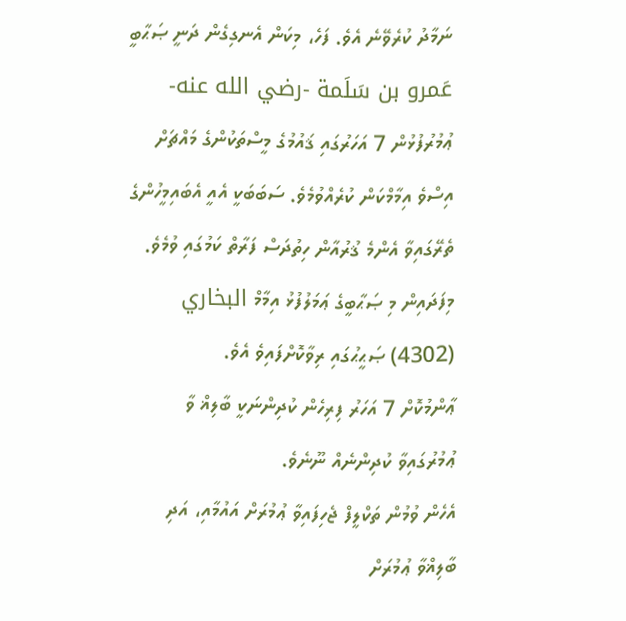ނަމާދު ކުރެވޭނެ އެވެ. ފަހެ، މިކަން އެނގިގެން ދަނީ ޞަޙާބީ عَمرو بن سَلَمة -رضي الله عنه- ޢުމުރުފުޅުން 7 އަހަރުގައި ޤައުމުގެ މީސްތަކުންގެ މައްޗަށް އިސްވެ އިމާމްކަން ކުރެއްވުމެވެ. ސަބަބަކީ އެއީ އެބައިމީހުންގެ ތެރޭގައިވާ އެންމެ ޤުރުއާން ހިތުދަސް ފަރާތް ކަމުގައި ވުމެވެ. މިފަދައިން މި ޞަޙާބީގެ ޢަމަލުފުޅު އިމާމް البخاري (4302) ޞަޙީޙުގައި ރިވާކޮށްފައިވެ އެވެ.
ޢާންމުކޮށް 7 އަހަރު ފިރިހެން ކުދިންނަކީ ބާލިޣް ވާ ޢުމުރުގައިވާ ކުދިންނެއް ނޫނެވެ.
އެހެން ވުމުން ތަކްލީފް ޖެހިފައިވާ ޢުމުރަށް އައުމާއި، އަދި ބާލިޣްވާ ޢުމުރަށް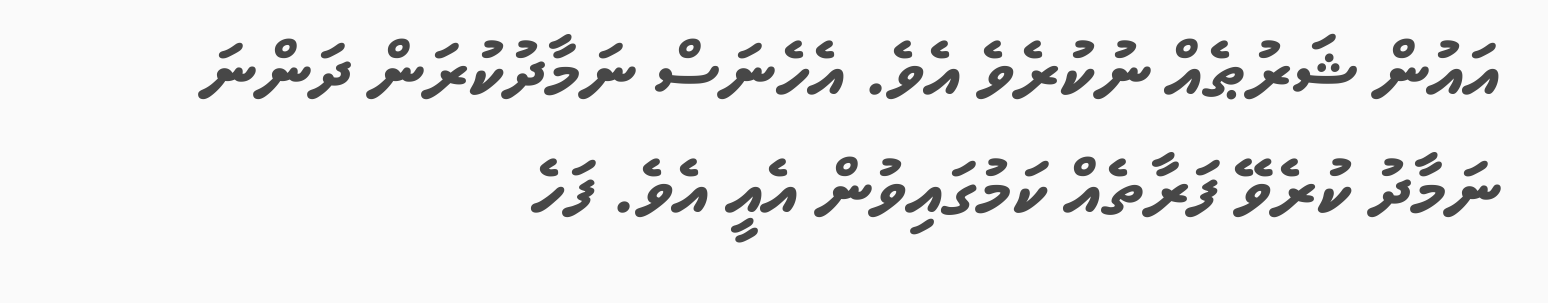އައުން ޝަރުޠެއް ނުކުރެވެ އެވެ. އެހެނަސް ނަމާދުކުރަން ދަންނަ ނަމާދު ކުރެވޭ ފަރާތެއް ކަމުގައިވުން އެއީ އެވެ. ފަހެ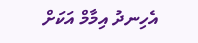އެހިނދު އިމާމް އަކަށް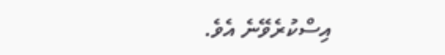އިސްކުރެވޭނެ އެވެ.